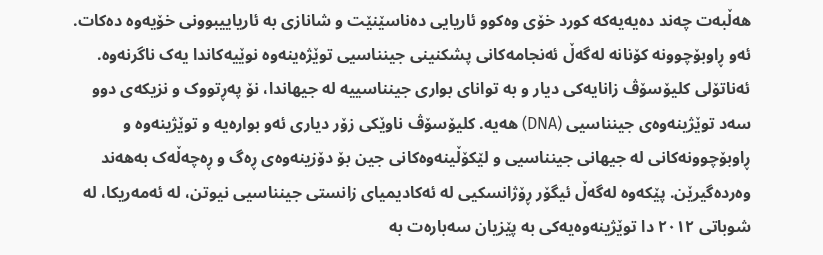هەڵبەت چەند دەیەیەکە کورد خۆی وەکوو ئاریایی دەناسێنێت و شانازی بە ئاریاییبوونی خۆیەوە دەکات. ئەو ڕاوبۆچوونە کۆنانە لەگەڵ ئەنجامەکانی پشکنینی جینناسیی توێژەینەوە نوێیەکاندا یەک ناگرنەوە.
ئەناتۆلی کلیۆسۆڤ زانایەکی دیار و بە توانای بواری جینناسییە لە جیهاندا، نۆ پەڕتووک و نزیکەی دوو سەد توێژینەوەی جینناسیی (DNA) هەیە. کلیۆسۆڤ ناوێکی زۆر دیاری ئەو بوارەیە و توێژینەوە و ڕاوبۆچوونەکانی لە جیهانی جینناسیی و لێکۆڵینەوەکانی جین بۆ دۆزینەوەی ڕەگ و ڕەچەڵەک بەهەند وەردەگیرێن. پێکەوە لەگەڵ ئیگۆر ڕۆژانسکیی لە ئەکادیمیای زانستی جینناسیی نیوتن، لە ئەمەریکا، لە شوباتی ٢٠١٢ دا توێژینەوەیەکی بە پێزیان سەبارەت بە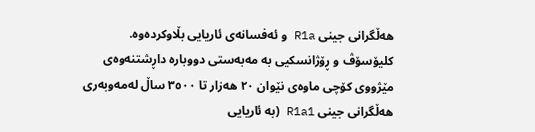هەڵگرانی جینی R1a و ئەفسانەی ئاریایی بڵاوکردەوە.
کلیۆسۆڤ و ڕۆژانسکیی بە مەبەستی دووبارە داڕشتنەوەی مێژووی کۆچی ماوەی نێوان ٢٠ هەزار تا ٣٥٠٠ ساڵ لەمەوبەری هەڵگرانی جینی R1a1 (بە ئاریایی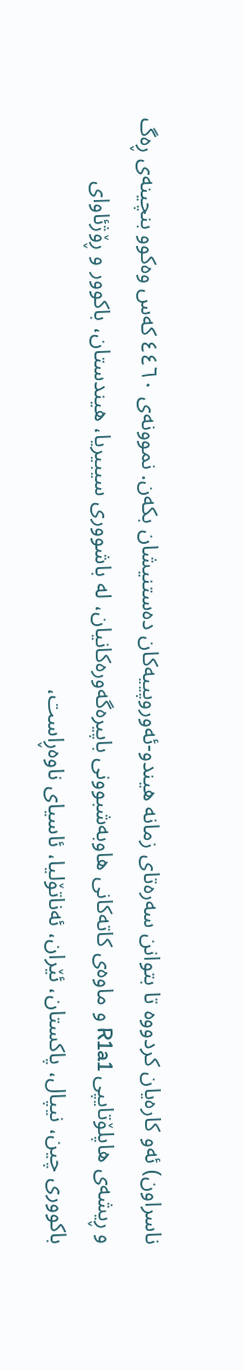ناسراون) ئەو کارەیان کردووە تا بتوانن سەرەتای زمانە هیندو-ئەوروپییەکان دەستنیشان بکەن. نموونەی ٤٤٦٠ کەس وەکوو بنچینەی ڕەگ و ڕیشەی هاپلۆتایپی R1a1 و ماوەی کاتەکانی هاوبەشبوونی باپیرەگەورەکانیان، لە باشووری سیبیریا، هیندستان، باکوور و ڕۆژئاوای باکووری چین، نیپال، پاکستان، ئێران، ئەناتۆلیا، ئاسیای ناوەڕاست،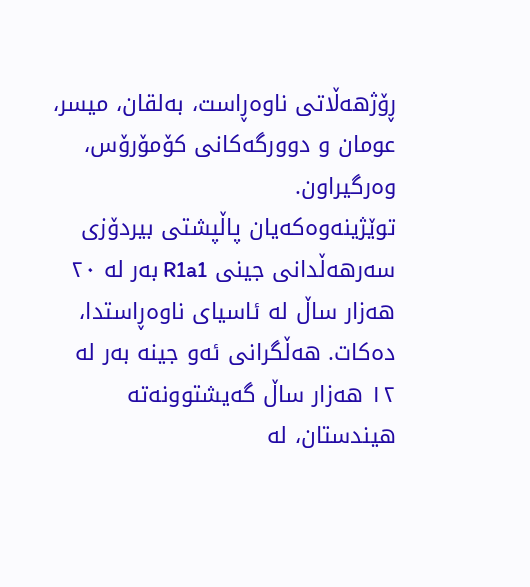ڕۆژهەڵاتی ناوەڕاست، بەلقان، میسر، عومان و دوورگەکانی کۆمۆرۆس، وەرگیراون.
توێژینەوەکەیان پاڵپشتی بیردۆزی سەرهەڵدانی جینی R1a1 بەر لە ٢٠ هەزار ساڵ لە ئاسیای ناوەڕاستدا، دەکات. هەڵگرانی ئەو جینە بەر لە ١٢ هەزار ساڵ گەیشتوونەتە هیندستان، لە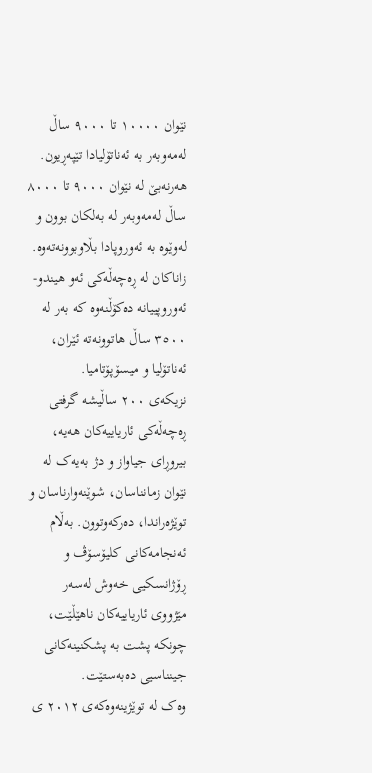نێوان ١٠٠٠٠ تا ٩٠٠٠ ساڵ لەمەوبەر بە ئەناتۆلیادا تێپەڕیون. هەرنەبێ لە نێوان ٩٠٠٠ تا ٨٠٠٠ ساڵ لەمەوبەر لە بەلکان بوون و لەوێوە بە ئەوروپادا بڵاوبوونەتەوە. زاناکان لە ڕەچەڵەکی ئەو هیندو-ئەوروپییانە دەکۆڵنەوە کە بەر لە ٣٥٠٠ ساڵ هاتوونەتە ئێران، ئەناتۆلیا و میسۆپۆتامیا.
نزیکەی ٢٠٠ ساڵیشە گرفتی ڕەچەڵەکی ئاریاییەکان هەیە، بیروڕای جیاواز و دژ بەیەک لە نێوان زمانناسان، شوێنەوارناسان و توێژەراندا، دەرکەوتوون. بەڵام ئەنجامەکانی کلیۆسۆڤ و ڕۆژانسکیی خەوش لەسەر مێژووی ئاریاییەکان ناهێڵێت، چونکە پشت بە پشکنینەکانی جینناسیی دەبەستێت.
وەک لە توێژینەوەکەی ٢٠١٢ ی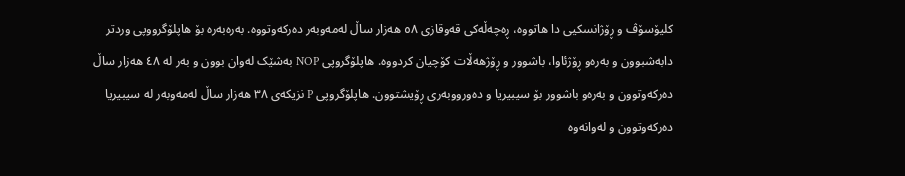کلیۆسۆڤ و ڕۆژانسکیی دا هاتووە، ڕەچەڵەکی قەوقازی ٥٨ هەزار ساڵ لەمەوبەر دەرکەوتووە. بەرەبەرە بۆ هاپلۆگرووپی وردتر دابەشبوون و بەرەو ڕۆژئاوا، باشوور و ڕۆژهەڵات کۆچیان کردووە. هاپلۆگروپی NOP بەشێک لەوان بوون و بەر لە ٤٨ هەزار ساڵ دەرکەوتوون و بەرەو باشوور بۆ سیبیریا و دەورووبەری ڕۆیشتوون. هاپلۆگروپی P نزیکەی ٣٨ هەزار ساڵ لەمەوبەر لە سیبیریا دەرکەوتوون و لەوانەوە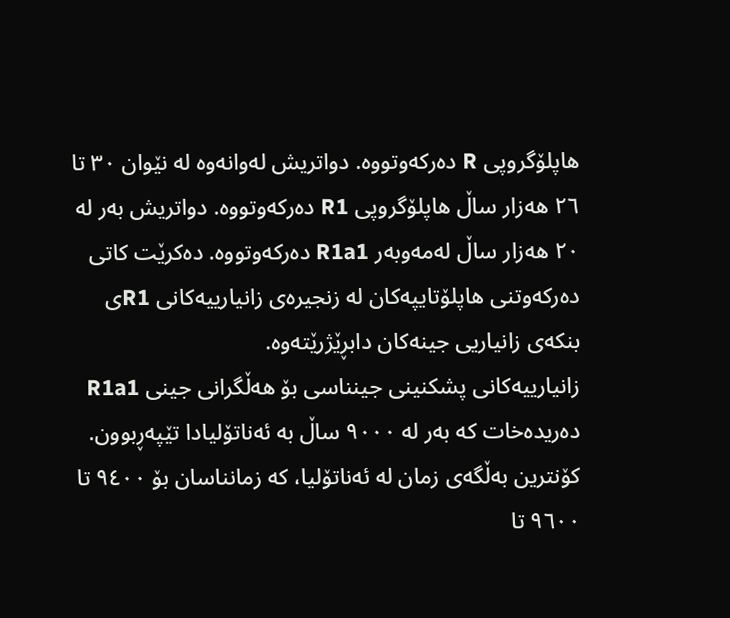هاپلۆگروپی R دەرکەوتووە. دواتریش لەوانەوە لە نێوان ٣٠ تا ٢٦ هەزار ساڵ هاپلۆگروپی R1 دەرکەوتووە. دواتریش بەر لە ٢٠ هەزار ساڵ لەمەوبەر R1a1 دەرکەوتووە. دەکرێت کاتی دەرکەوتنی هاپلۆتایپەکان لە زنجیرەی زانیارییەکانی R1ی بنکەی زانیاریی جینەکان دابڕێژرێتەوە.
زانیارییەکانی پشکنینی جینناسی بۆ هەڵگرانی جینی R1a1 دەریدەخات کە بەر لە ٩٠٠٠ ساڵ بە ئەناتۆلیادا تێپەڕبوون. کۆنترین بەڵگەی زمان لە ئەناتۆلیا، کە زمانناسان بۆ ٩٤٠٠ تا ٩٦٠٠ تا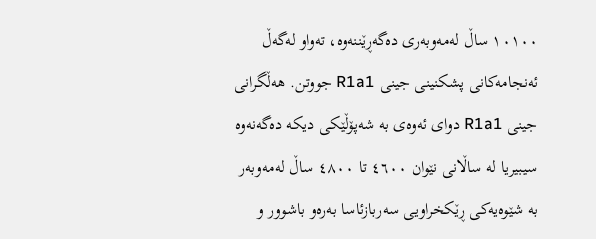١٠١٠٠ ساڵ لەمەوبەری دەگەڕێننەوە، تەواو لەگەڵ ئەنجامەکانی پشکنینی جینی R1a1 جووتن. هەڵگرانی جینی R1a1 دوای ئەوەی بە شەپۆڵێکی دیکە دەگەنەوە سیبیریا لە ساڵانی نێوان ٤٦٠٠ تا ٤٨٠٠ ساڵ لەمەوبەر بە شێوەیەکی ڕێکخراویی سەربازئاسا بەرەو باشوور و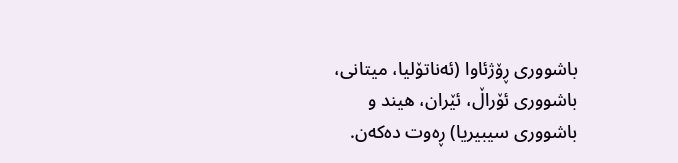باشووری ڕۆژئاوا (ئەناتۆلیا، میتانی، باشووری ئۆراڵ، ئێران، هیند و باشووری سیبیریا) ڕەوت دەکەن.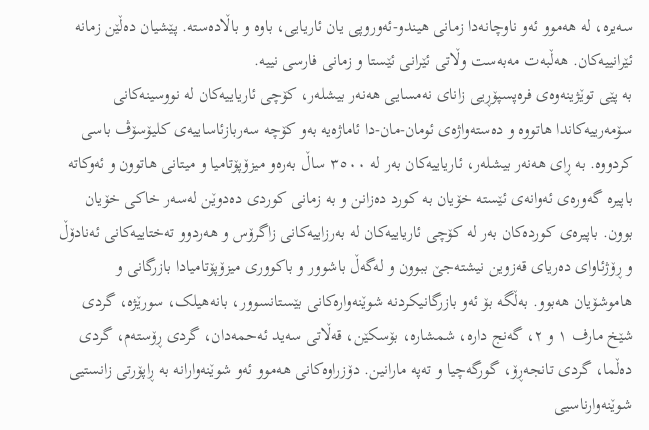سەیرە، لە هەموو ئەو ناوچانەدا زمانی هیندو-ئەوروپی یان ئاریایی، باوە و باڵادەستە. پێشیان دەڵێن زمانە ئێرانییەکان. هەڵبەت مەبەست وڵاتی ئێرانی ئێستا و زمانی فارسی نییە.
بە پێی توێژینەوەی فرەپسپۆڕیی زانای نەمسایی هەنەر بیشلەر، کۆچی ئاریاییەکان لە نووسینەکانی سۆمەرییەکاندا هاتووە و دەستەواژەی ئومان-مان-دا ئاماژەیە بەو کۆچە سەربازئاساییەی کلیۆسۆڤ باسی کردووە. بە ڕای هەنەر بیشلەر، ئاریاییەکان بەر لە ٣٥٠٠ ساڵ بەرەو میزۆپۆتامیا و میتانی هاتوون و ئەوکاتە باپیرە گەورەی ئەوانەی ئێستە خۆیان بە کورد دەزانن و بە زمانی کوردی دەدوێن لەسەر خاکی خۆیان بوون. باپیرەی کوردەکان بەر لە کۆچی ئاریاییەکان لە بەرزاییەکانی زاگرۆس و هەردوو تەختاییەکانی ئەنادۆڵ و ڕۆژئاوای دەریای قەزوین نیشتەجێ ببوون و لەگەڵ باشوور و باکووری میزۆپۆتامیادا بازرگانی و هاموشۆیان هەبوو. بەڵگە بۆ ئەو بازرگانیکردنە شوێنەوارەکانی بێستانسوور، بانەهیلک، سورێژە، گردی شێخ مارف ١ و ٢، گەنج دارە، شمشارە، بۆسکێن، قەڵاتی سەید ئەحمەدان، گردی ڕۆستەم، گردی دەڵما، گردی تانجەڕۆ، گورگەچیا و تەپە مارانین. دۆزراوەکانی هەموو ئەو شوێنەوارانە بە ڕاپۆرتی زانستیی شوێنەوارناسیی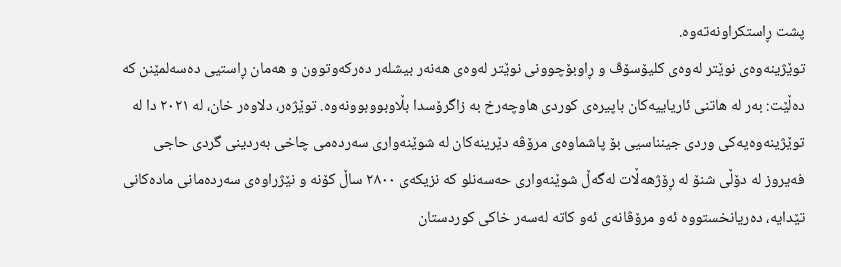پشت ڕاستکراونەتەوە.
توێژینەوەی نوێتر لەوەی کلیۆسۆڤ و ڕاوبۆچوونی نوێتر لەوەی هەنەر بیشلەر دەرکەوتوون و هەمان ڕاستیی دەسەلمێنن کە دەڵێت: بەر لە هاتنی ئاریاییەکان باپیرەی کوردی هاوچەرخ بە زاگرۆسدا بڵاوبووبوونەوە. توێژەر، دلاوەر خان، لە ٢٠٢١ دا لە توێژینەوەیەکی وردی جینناسیی بۆ پاشماوەی مرۆڤە دێرینەکان لە شوێنەواری سەردەمی چاخی بەردینی گردی حاجی فەیروز لە دۆڵی شنۆ لە ڕۆژهەڵات لەگەڵ شوێنەواری حەسەنلو کە نزیکەی ٢٨٠٠ ساڵ کۆنە و نێژراوەی سەردەمانی مادەکانی تێدایە، دەریانخستووە ئەو مرۆڤانەی ئەو کاتە لەسەر خاکی کوردستان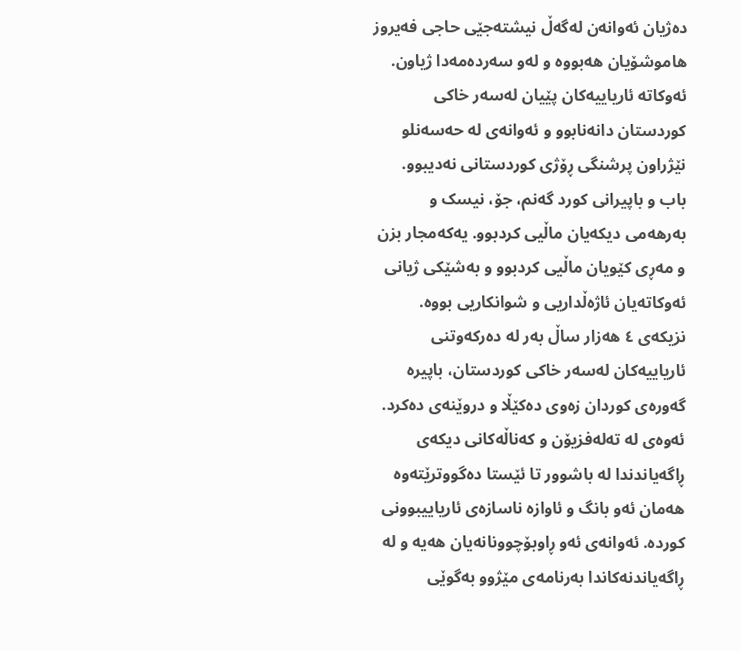دەژیان ئەوانەن لەگەڵ نیشتەجێی حاجی فەیروز هاموشۆیان هەبووە و لەو سەردەمەدا ژیاون. ئەوکاتە ئاریاییەکان پێیان لەسەر خاکی کوردستان دانەنابوو و ئەوانەی لە حەسەنلو نێژراون پرشنگی ڕۆژی کوردستانی نەدیبوو. باب و باپیرانی کورد گەنم، جۆ، نیسک و بەرهەمی دیکەیان ماڵیی کردبوو. یەکەمجار بزن و مەڕی کێویان ماڵیی کردبوو و بەشێکی ژیانی ئەوکاتەیان ئاژەڵداریی و شوانکاریی بووە. نزیکەی ٤ هەزار ساڵ بەر لە دەرکەوتنی ئاریاییەکان لەسەر خاکی کوردستان، باپیرە گەورەی کوردان زەوی دەکێڵا و دروێنەی دەکرد.
ئەوەی لە تەلەفزیۆن و کەناڵەکانی دیکەی ڕاگەیاندندا لە باشوور تا ئێستا دەگووترێتەوە هەمان ئەو بانگ و ئاوازە ناسازەی ئاریاییبوونی کوردە. ئەوانەی ئەو ڕاوبۆچوونانەیان هەیە و لە ڕاگەیاندنەکاندا بەرنامەی مێژوو بەگوێی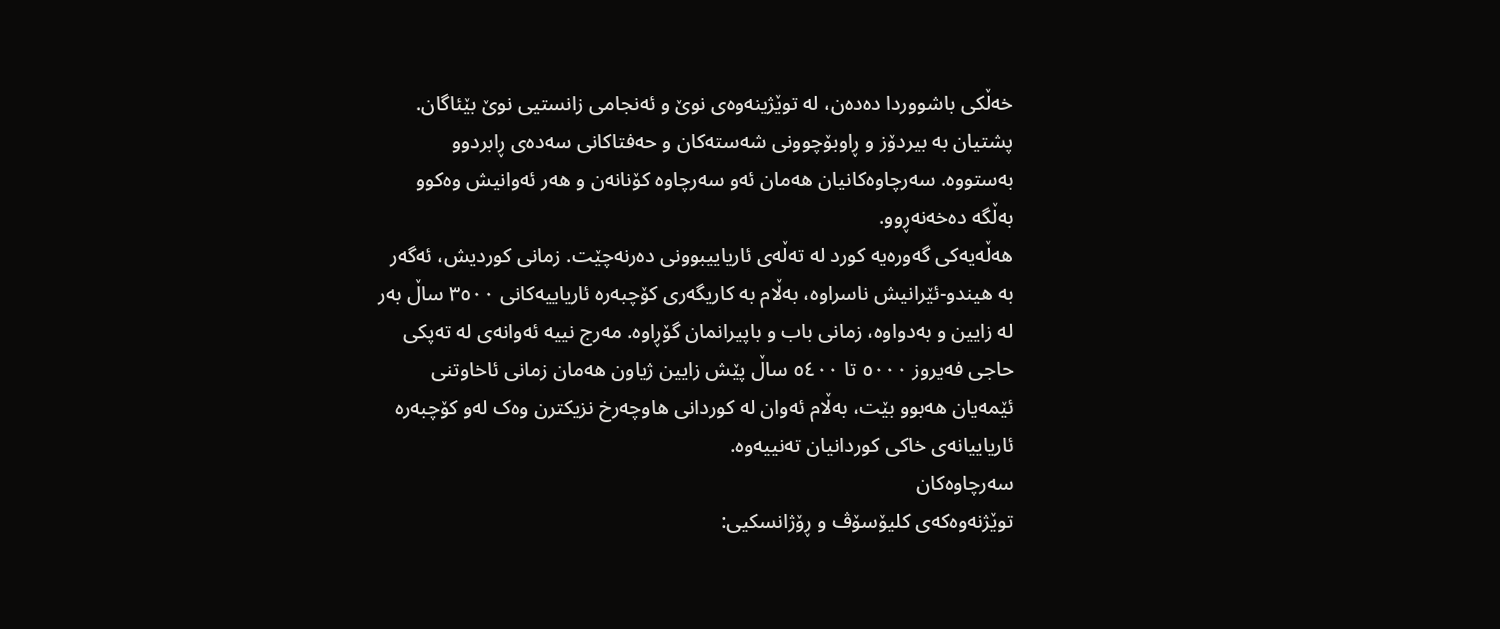خەڵکی باشووردا دەدەن، لە توێژینەوەی نوێ و ئەنجامی زانستیی نوێ بێئاگان. پشتیان بە بیردۆز و ڕاوبۆچوونی شەستەکان و حەفتاکانی سەدەی ڕابردوو بەستووە. سەرچاوەکانیان هەمان ئەو سەرچاوە کۆنانەن و هەر ئەوانیش وەکوو بەڵگە دەخەنەڕوو.
هەڵەیەکی گەورەیە کورد لە تەڵەی ئاریاییبوونی دەرنەچێت. زمانی کوردیش، ئەگەر بە هیندو-ئێرانیش ناسراوە، بەڵام بە کاریگەری کۆچبەرە ئاریاییەکانی ٣٥٠٠ ساڵ بەر لە زایین و بەدواوە، زمانی باب و باپیرانمان گۆڕاوە. مەرج نییە ئەوانەی لە تەپکی حاجی فەیروز ٥٠٠٠ تا ٥٤٠٠ ساڵ پێش زایین ژیاون هەمان زمانی ئاخاوتنی ئێمەیان هەبوو بێت، بەڵام ئەوان لە کوردانی هاوچەرخ نزیکترن وەک لەو کۆچبەرە ئاریاییانەی خاکی کوردانیان تەنییەوە.
سەرچاوەکان
توێژنەوەکەی کلیۆسۆڤ و ڕۆژانسکیی: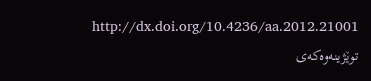http://dx.doi.org/10.4236/aa.2012.21001
توێژینەوەکەی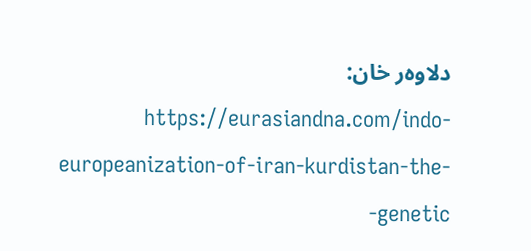دلاوەر خان: https://eurasiandna.com/indo-europeanization-of-iran-kurdistan-the-genetic-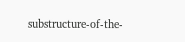substructure-of-the-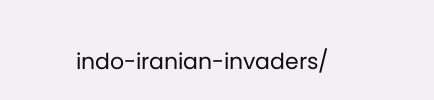indo-iranian-invaders/